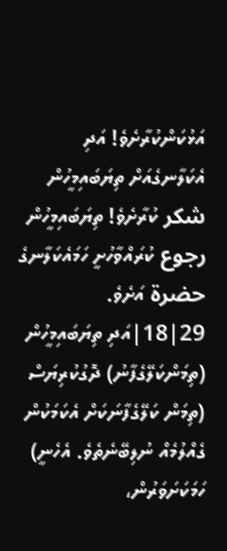އަޅުކަންކުރާށެވެ! އަދި އެކަލާނގެއަށް ތިޔަބައިމީހުން شكر ކުރާށެވެ! ތިޔަބައިމީހުން رجوع ކުރައްވާހުށީ ހަމައެކަލާނގެ حضرة އަށެވެ. 29|18|އަދި ތިޔަބައިމީހުން (ތިމަންކަލޭގެފާނު) ދޮގުކުރިޔަސް (ތިމަން ކަލޭގެފާނަކަށް އެކަމަކުން ގެއްލުމެއް ނުލިބޭނެތެވެ. އެހެނީ) ހަމަކަށަވަރުން،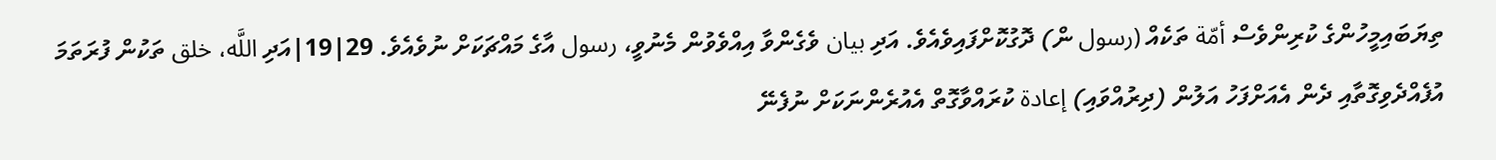ތިޔަބައިމީހުންގެ ކުރިންވެސް أمّة ތަކެއް (رسول ން) ދޮގުކޮށްފައިވެއެވެ. އަދި بيان ވެގެންވާ އިއްވެވުން މެނުވީ، رسول އާގެ މައްޗަކަށް ނުވެއެވެ. 29|19|އަދި اللَّه، خلق ތަކުން ފުރަތަމަ އުފެއްދެވިގޮތާއި ދެން އެއަށްފަހު އަލުން (ދިރުއްވައި) إعادة ކުރައްވާގޮތް އެއުރެންނަކަށް ނުފެނޭ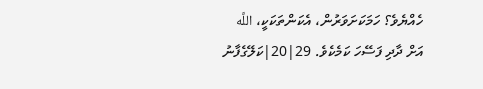ހެއްޔެވެ؟ ހަމަކަށަވަރުން، އެކަންތަކަކީ، اللَّه އަށް ދާދި ފަސޭހަ ކަމެކެވެ. 29|20|ކަލޭގެފާނު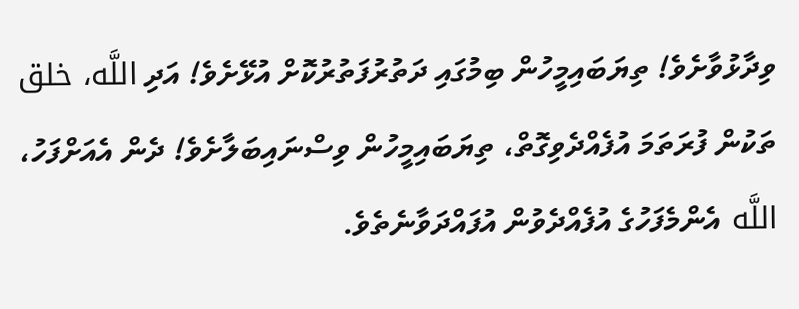ވިދާޅުވާށެވެ! ތިޔަބައިމީހުން ބިމުގައި ދަތުރުފަތުރުކޮށް އުޅޭށެވެ! އަދި اللَّه، خلق ތަކުން ފުރަތަމަ އުފެއްދެވިގޮތް، ތިޔަބައިމީހުން ވިސްނައިބަލާށެވެ! ދެން އެއަށްފަހު، اللَّه އެންމެފަހުގެ އުފެއްދެވުން އުފައްދަވާނެތެވެ.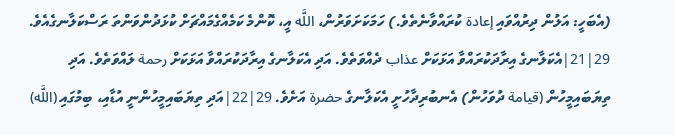(އެބަހީ: އަލުން ދިރުއްވައި إعادة ކުރައްވާނެތެވެ.) ހަމަކަށަވަރުން، اللَّه އީ، ކޮންމެ ކަމެއްގެމައްޗަށް ކުޅަދުންވަންތަ ރަސްކަލާނގެއެވެ. 29|21|އެކަލާނގެ އިރާދަކުރައްވާ އަޅަކަށް عذاب ދެއްވަތެވެ. އަދި އެކަލާނގެ އިރާދަކުރައްވާ އަޅަކަށް رحمة ލައްވަތެވެ. އަދި ތިޔަބައިމީހުން (قيامة ދުވަހުން) އެނބުރިދާހުށީ އެކަލާނގެ حضرة އަށެވެ. 29|22|އަދި ތިޔަބައިމީހުންނީ އުޑާއި، ބިމުގައި (اللَّه)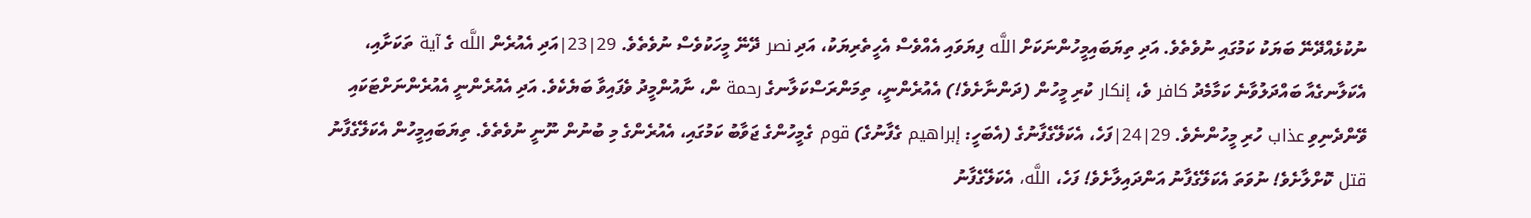ނުކުޅެއްދޭނޭ ބަޔަކު ކަމުގައި ނުވެތެވެ. އަދި ތިޔަބައިމީހުންނަކަށް اللَّه ފިޔަވައި އެއްވެސް އެހީތެރިޔަކު، އަދި نصر ދޭނޭ މީހަކުވެސް ނުވެތެވެ. 29|23|އަދި އެއުރެން اللَّه ގެ آية ތަކަށާއި، އެކަލާނގެއާ ބައްދަލުވާނެ ކަމާމެދު كافر ވެ، إنكار ކުރި މީހުން (ދަންނާށެވެ!) އެއުރެންނީ، ތިމަންރަސްކަލާނގެ رحمة ން، ނާއުންމީދު ވެފައިވާ ބަޔެކެވެ. އަދި އެއުރެންނީ އެއުރެންނަށްޓަކައި ވޭންދެނިވި عذاب ހުރި މީހުންނެވެ. 29|24|ފަހެ، އެކަލޭގެފާނުގެ (އެބަހީ: إبراهيم ގެފާނުގެ) قوم ގެމީހުންގެ ޖަވާބު ކަމުގައި، އެއުރެންގެ މި ބުނުން ނޫނީ ނުވެތެވެ. ތިޔަބައިމީހުން އެކަލޭގެފާނު قتل ކޮށްލާށެވެ! ނުވަތަ އެކަލޭގެފާނު އަންދައިލާށެވެ! ފަހެ، اللَّه، އެކަލޭގެފާނު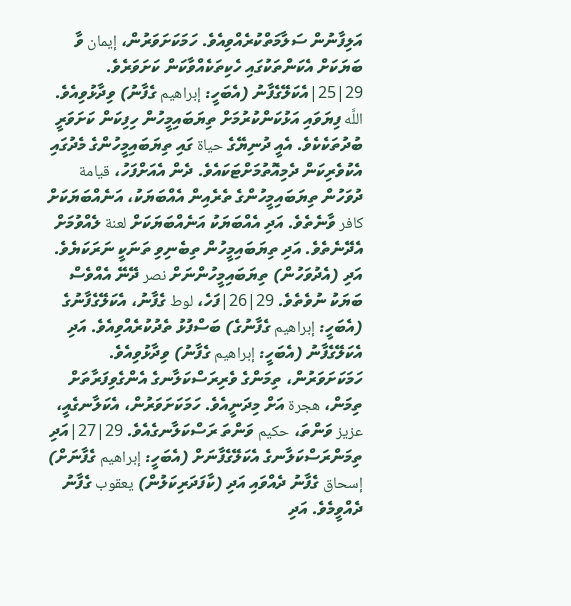އަލިފާނުން ސަލާމަތްކުރެއްވިއެވެ. ހަމަކަށަވަރުން، إيمان ވާ ބަޔަކަށް އެކަންތަކުގައި ހެކިތަކެއްވާކަން ކަށަވަރެވެ. 29|25|އެކަލޭގެފާނު (އެބަހީ: إبراهيم ގެފާނު) ވިދާޅުވިއެވެ. اللَّه ފިޔަވައި އަޅުކަންކުރުމަށް ތިޔަބައިމީހުން ހިފިކަން ކަށަވަރީ ބުދުތަކެކެވެ. އެއީ ދުނިޔޭގެ حياة ގައި ތިޔަބައިމީހުންގެ މެދުގައި އެކުވެރިކަން ދެމިއޮތުމަށްޓަކައެވެ. ދެން އެއަށްފަހު، قيامة ދުވަހުން ތިޔަބައިމީހުންގެ ތެރެއިން އެއްބަޔަކު، އަނެއްބަޔަކަށް كافر ވާނެތެވެ. އަދި އެއްބަޔަކު އަނެއްބަޔަކަށް لعنة ލެއްވުމަށް އެދޭނެތެވެ. އަދި ތިޔަބައިމީހުން ތިބެނިވި ތަނަކީ ނަރަކަޔެވެ. އަދި (އެދުވަހުން) ތިޔަބައިމީހުންނަށް نصر ދޭނޭ އެއްވެސް ބަޔަކު ނުވެތެވެ. 29|26|ފަހެ، لوط ގެފާނު، އެކަލޭގެފާނުގެ (އެބަހީ: إبراهيم ގެފާނުގެ) ބަސްފުޅު ތެދުކުރެއްވިއެވެ. އަދި އެކަލޭގެފާނު (އެބަހީ: إبراهيم ގެފާނު) ވިދާޅުވިއެވެ. ހަމަކަށަވަރުން، ތިމަންގެ ވެރިރަސްކަލާނގެ އެންގެވިފަރާތަށް ތިމަން، هجرة އަށް މިދަނީއެވެ. ހަމަކަށަވަރުން، އެކަލާނގެއީ، عزيز ވަންތަ، حكيم ވަންތަ ރަސްކަލާނގެއެވެ. 29|27|އަދި ތިމަންރަސްކަލާނގެ އެކަލޭގެފާނަށް (އެބަހީ: إبراهيم ގެފާނަށް) إسحاق ގެފާނު ދެއްވައި އަދި (ކާފަދަރިކަލުން) يعقوب ގެފާނު ދެއްވީމެވެ. އަދި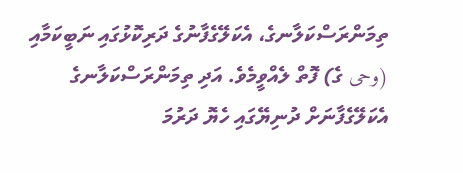ތިމަންރަސްކަލާނގެ، އެކަލޭގެފާނުގެ ދަރިކޮޅުގައި ނަބީކަމާއި (وحى ގެ) ފޮތް ލެއްވީމެވެ. އަދި ތިމަންރަސްކަލާނގެ އެކަލޭގެފާނަށް ދުނިޔޭގައި ހެޔޮ ދަރުމަ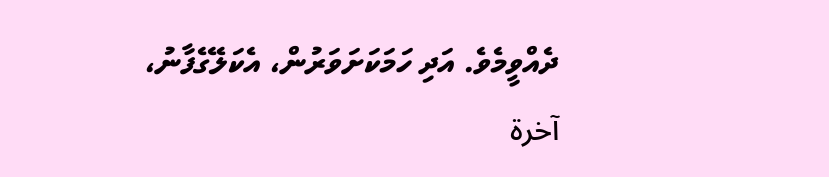ދެއްވީމެވެ. އަދި ހަމަކަށަވަރުން، އެކަލޭގެފާނު، آخرة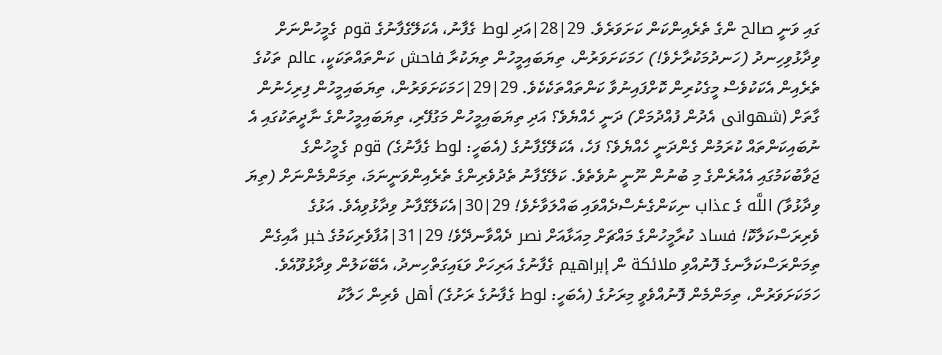ގައި ވަނީ صالح ންގެ ތެރެއިންކަން ކަށަވަރެވެ. 29|28|އަދި لوط ގެފާނު، އެކަލޭގެފާނުގެ قوم ގެމީހުންނަށް ވިދާޅުވިހިނދު (ހަނދުމަކުރާށެވެ!) ހަމަކަށަވަރުން، ތިޔަބައިމީހުން ތިޔަކުރާ فاحش ކަންތައްތަކަކީ، عالم ތަކުގެ ތެރެއިން އެކަކުވެސް މީގެކުރިން ކޮށްފައިނުވާ ކަންތައްތަކެކެވެ. 29|29|ހަމަކަށަވަރުން، ތިޔަބައިމީހުން ފިރިހެނުން ގާތަށް (شهوانى އެދުން ފުއްދުމަށް) ދަނީ ހެއްޔެވެ؟ އަދި ތިޔަބައިމީހުން މަގުފޭރި، ތިޔަބައިމީހުންގެ ނާދީތަކުގައި އެ ނުބައިކަންތައް ކުރަމުން ގެންދަނީ ހެއްޔެވެ؟ ފަހެ، އެކަލޭގެފާނުގެ (އެބަހީ: لوط ގެފާނުގެ) قوم ގެމީހުންގެ ޖަވާބުކަމުގައި އެއުރެންގެ މި ބުނުން ނޫނީ ނުވެތެވެ. ކަލޭގެފާނު ތެދުވެރިންގެ ތެރެއިންވަނީނަމަ، ތިމަންމެންނަށް (ތިޔަ ވިދާޅުވާ) اللَّه ގެ عذاب ނިކަންގެނެސްދެއްވައި ބައްލަވާށެވެ! 29|30|އެކަލޭގެފާނު ވިދާޅުވިއެވެ. އަޅުގެ ވެރިރަސްކަލާކޮ! فساد ކުރާމީހުންގެ މައްޗަށް މިއަޅާއަށް نصر ދެއްވާނދޭވެ! 29|31|އުފާވެރިކަމުގެ خبر އާއިގެން ތިމަންރަސްކަލާނގެ ފޮނުއްވި ملائكة ން إبراهيم ގެފާނުގެ އަރިހަށް ވަޑައިގަތްހިނދު، އެބޭކަލުން ވިދާޅުވޫއެވެ. ހަމަކަށަވަރުން، ތިމަންމެން ފޮނުއްވެވީ މިރަށުގެ (އެބަހީ: لوط ގެފާނުގެ ރަށުގެ) أهل ވެރިން ހަލާކު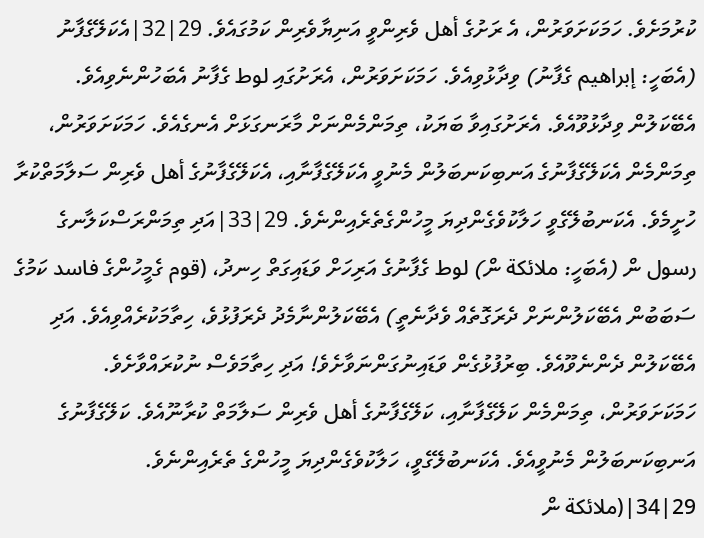ކުރުމަށެވެ. ހަމަކަށަވަރުން، އެ ރަށުގެ أهل ވެރިންވީ އަނިޔާވެރިން ކަމުގައެވެ. 29|32|އެކަލޭގެފާނު (އެބަހީ: إبراهيم ގެފާނު) ވިދާޅުވިއެވެ. ހަމަކަށަވަރުން، އެރަށުގައި لوط ގެފާނު އެބަހުންނެވިއެވެ. އެބޭކަލުން ވިދާޅުވޫއެވެ. އެރަށުގައިވާ ބަޔަކު، ތިމަންމެންނަށް މާރަނގަޅަށް އެނގެއެވެ. ހަމަކަށަވަރުން، ތިމަންމެން އެކަލޭގެފާނުގެ އަނބިކަނބަލުން މެނުވީ އެކަލޭގެފާނާއި، އެކަލޭގެފާނުގެ أهل ވެރިން ސަލާމަތްކުރާ ހުށީމެވެ. އެކަނބުލޭގެވީ ހަލާކުވެގެންދިޔަ މީހުންގެތެރެއިންނެވެ. 29|33|އަދި ތިމަންރަސްކަލާނގެ رسول ން (އެބަހީ: ملائكة ން) لوط ގެފާނުގެ އަރިހަށް ވަޑައިގަތް ހިނދު، (قوم ގެމީހުންގެ فاسد ކަމުގެ ސަބަބުން އެބޭކަލުންނަށް ދެރަގޮތެއް ވެދާނެތީ) އެބޭކަލުންނާމެދު ދެރަފުޅުވެ، ހިތާމަކުރެއްވިއެވެ. އަދި އެބޭކަލުން ދެންނެވޫއެވެ. ބިރުފުޅުގެން ވަޑައިނުގަންނަވާށެވެ! އަދި ހިތާމަވެސް ނުކުރައްވާށެވެ. ހަމަކަށަވަރުން، ތިމަންމެން ކަލޭގެފާނާއި، ކަލޭގެފާނުގެ أهل ވެރިން ސަލާމަތް ކުރާނޫއެވެ. ކަލޭގެފާނުގެ އަނބިކަނބަލުން މެނުވީއެވެ. އެކަނބުލޭގެވީ، ހަލާކުވެގެންދިޔަ މީހުންގެ ތެރެއިންނެވެ. 29|34|(ملائكة ން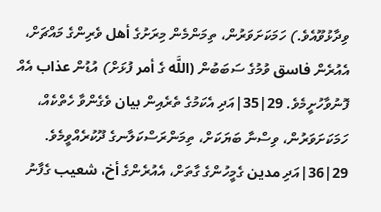ވިދާޅުވޫއެވެ.) ހަމަކަށަވަރުން، ތިމަންމެން މިރަށުގެ أهل ވެރިންގެ މައްޗަށް، އެއުރެން فاسق ވުމުގެ ސަބަބުން (اللَّه ގެ أمر ފުޅަށް) އުޑުން عذاب އެއް ފޮނުވާހުށީމެވެ. 29|35|އަދި އެކަމުގެ ތެރެއިން بيان ވެގެންވާ ހެތްކެއް، ހަމަކަށަވަރުން، ވިސްނާ ބަޔަކަށް، ތިމަންރަސްކަލާނގެ ދޫކުރެއްވީމެވެ. 29|36|އަދި مدين ގެމީހުންގެ ގާތަށް، އެއުރެންގެ أخ، شعيب ގެފާނު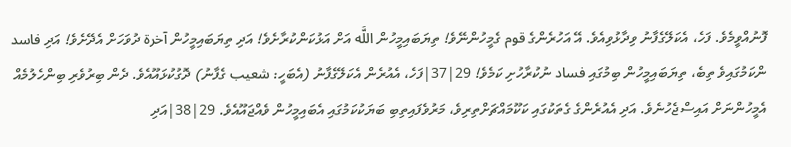ފޮނުއްވީމެވެ. ފަހެ، އެކަލޭގެފާނު ވިދާޅުވިއެވެ. އޭ އަހުރެންގެ قوم ގެމީހުންނޭވެ! ތިޔަބައިމީހުން اللَّه އަށް އަޅުކަންކުރާށެވެ! އަދި ތިޔަބައިމީހުން آخرة ދުވަހަށް އެދޭށެވެ! އަދި فاسد ންކަމުގައިވެ ތިބެ، ތިޔަބައިމީހުން ބިމުގައި فساد ނުކުރާހުށި ކަމެވެ! 29|37|ފަހެ، އެއުރެން އެކަލޭގެފާނު (އެބަހީ: شعيب ގެފާނު) ދޮގުކުޅައޫއެވެ. ދެން ބިރުވެރި ބިންހެލުމެއް އެމީހުންނަށް އައިސްޖެހުނެވެ. އަދި އެއުރެންގެ ގެތަކުގައި ކަކޫމައްޗަށްތިރިވެ، މަރުވެފައިތިބި ބަޔަކުކަމުގައި އެބައިމީހުން ވެއްޖައޫއެވެ. 29|38|އަދި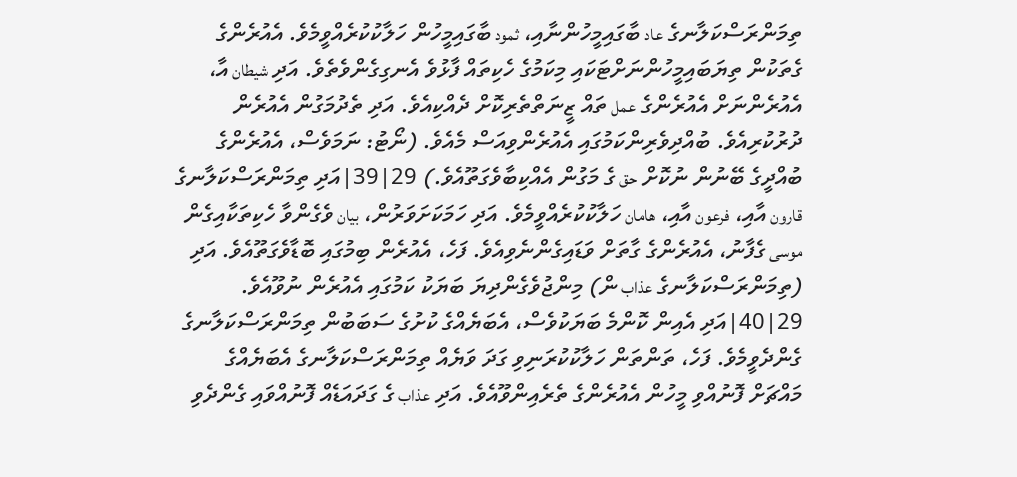ތިމަންރަސްކަލާނގެ عاد ބާގައިމީހުންނާއި، ثمود ބާގައިމީހުން ހަލާކުކުރެއްވީމެވެ. އެއުރެންގެ ގެތަކުން ތިޔަބައިމީހުންނަށްޓަކައި މިކަމުގެ ހެކިތައް ފާޅުވެ އެނގިގެންވެތެވެ. އަދި شيطان އާ، އެއުރެންނަށް އެއުރެންގެ عمل ތައް ޒީނަތްތެރިކޮށް ދެއްކިއެވެ. އަދި ތެދުމަގުން އެއުރެން ދުރުކުރިއެވެ. ބުއްދިވެރިންކަމުގައި އެއުރެންވިއަސް މެއެވެ. (ނޯޓު: ނަމަވެސް، އެއުރެންގެ ބުއްދީގެ ބޭނުން ނުކޮށް حق ގެ މަގުން އެއްކިބާވެގަތޫއެވެ.) 29|39|އަދި ތިމަންރަސްކަލާނގެ قارون އާއި، فرعون އާއި، هامان ހަލާކުކުރެއްވީމެވެ. އަދި ހަމަކަށަވަރުން، بيان ވެގެންވާ ހެކިތަކާއިގެން موسى ގެފާނު، އެއުރެންގެ ގާތަށް ވަޑައިގެންނެވިއެވެ. ފަހެ، އެއުރެން ބިމުގައި ބޮޑާވެގަތޫއެވެ. އަދި (ތިމަންރަސްކަލާނގެ عذاب ން) މިންޖުވެގެންދިޔަ ބަޔަކު ކަމުގައި އެއުރެން ނުވޫއެވެ. 29|40|އަދި އެއިން ކޮންމެ ބަޔަކުވެސް، އެބަޔެއްގެ ކުށުގެ ސަބަބުން ތިމަންރަސްކަލާނގެ ގެންދެވީމެވެ. ފަހެ، ތަންތަން ހަލާކުކުރަނިވި ގަދަ ވަޔެއް ތިމަންރަސްކަލާނގެ އެބަޔެއްގެ މައްޗަށް ފޮނުއްވި މީހުން އެއުރެންގެ ތެރެއިންވޫއެވެ. އަދި عذاب ގެ ގަދައަޑެއް ފޮނުއްވައި ގެންދެވި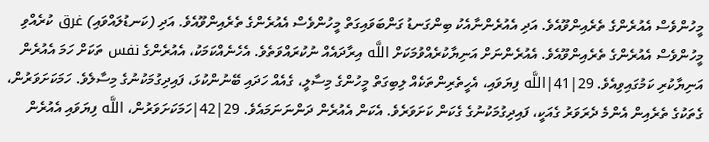މީހުންވެސް އެއުރެންގެ ތެރެއިންވޫއެވެ. އަދި އެއުރެންނާއެކު ބިންގަނޑު ގަންބަވައިގަތް މީހުންވެސް އެއުރެންގެ ތެރެއިންވޫއެވެ. އަދި (ކަނޑުލައްވައި) غرق ކުރެއްވި މީހުންވެސް އެއުރެންގެ ތެރެއިންވޫއެވެ. އެއުރެންނަށް އަނިޔާކުރެއްވުމަކަށް اللَّه އިރާދައެއް ނުކުރައްވަތެވެ. އެހެނެއްކަމަކު، އެއުރެންގެ نفس ތަކަށް ހަމަ އެއުރެން އަނިޔާކުރި ކަމުގައިވިއެވެ. 29|41|اللَّه ފިޔަވައި، އެހީތެރިންތަކެއް ލިބިގަތް މީހުންގެ މިސާލީ، ގެއެއް ހަދައި ބޭނުންކުޅަ، ފައިދިގުމަކުނުގެ މިސާލެވެ. ހަމަކަށަވަރުން، ގެތަކުގެ ތެރެއިން އެންމެ ދެރަވަރު ގެއަކީ، ފައިދިގުމަކުނުގެ ގެކަން ކަށަވަރެވެ. އެކަން އެއުރެން ދަންނަނަމައެވެ. 29|42|ހަމަކަށަވަރުން، اللَّه ފިޔަވައި އެއުރެން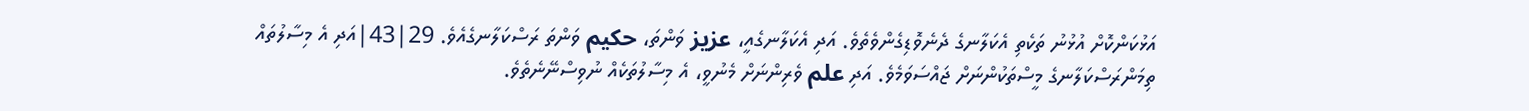އަޅުކަންކޮށް އުޅުނު ތަކެތި އެކަލާނގެ ދެނެވޮޑިގެންވެތެވެ. އަދި އެކަލާނގެއީ، عزيز ވަންތަ، حكيم ވަންތަ ރަސްކަލާނގެއެވެ. 29|43|އަދި އެ މިސާލުތައް ތިމަންރަސްކަލާނގެ މީސްތަކުންނަށް ޖައްސަވަމެވެ. އަދި علم ވެރިންނަށް މެނުވީ، އެ މިސާލުތަކެއް ނުވިސްނޭނެތެވެ.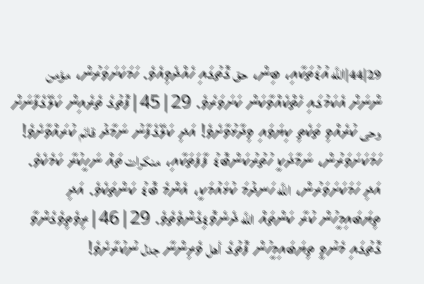29|44|اللَّه އުޑުތަކާއި، ބިން، حق ގޮތުގައި ހެއްދެވިއެވެ. ހަމަކަށަވަރުން، مؤمن ންނަށް އެކަމުގައި ހެތްކެއްވާކަން ކަށަވަރެވެ. 29|45|ފޮތުގެ ތެރެއިން ކަލޭގެފާނަށް وحى ކުރެއްވި ތަކެތި ކިޔަވައި ވިދާޅުވާށެވެ! އަދި ކަލޭގެފާނު ނަމާދު قائم ކުރައްވާށެވެ! ހަމަކަށަވަރުން، ނަމާދަކީ ހުތުރުކަންބޮޑު ފާފަތަކާއި، منكرات ތައް ނަހީކުރާ ކަމެކެވެ. އަދި ހަމަކަށަވަރުން، اللَّه ހަނދުމަ ކުޅައުމަކީ، އެންމެ ބޮޑު ކަންތަކެވެ. އަދި ތިޔަބައިމީހުން ކުރާ ކަންތައް اللَّه ދެނެވޮޑިގެންވެތެވެ. 29|46|ރިވެތިވެގެންވާ ގޮތުގައި މެނުވީ ތިޔަބައިމީހުން ފޮތުގެ أهل ވެރިންނާ جدل ނުކުރާށެވެ!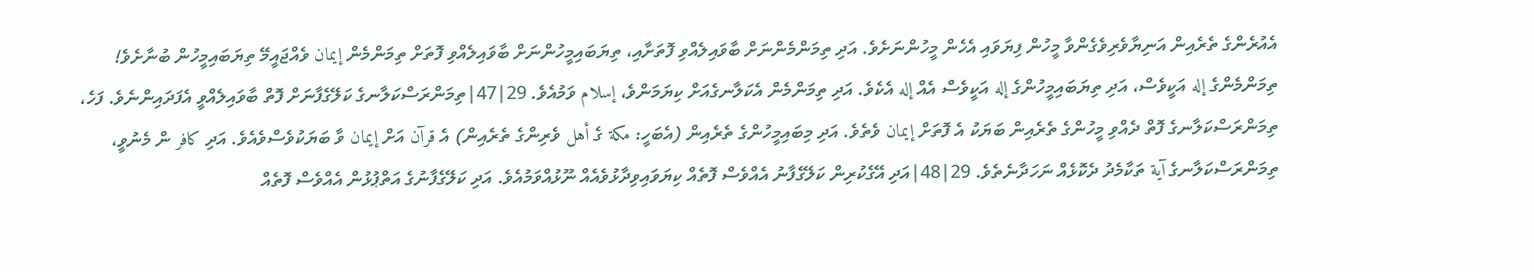އެއުރެންގެ ތެރެއިން އަނިޔާވެރިވެގެންވާ މީހުން ފިޔަވައި އެހެން މީހުންނަށެވެ. އަދި ތިމަންމެންނަށް ބާވައިލެއްވި ފޮތަށާއި، ތިޔަބައިމީހުންނަށް ބާވައިލެއްވި ފޮތަށް ތިމަންމެން إيمان ވެއްޖައީމޭ ތިޔަބައިމީހުން ބުނާށެވެ! ތިމަންމެންގެ إله އަކީވެސް، އަދި ތިޔަބައިމީހުންގެ إله އަކީވެސް އެއް إله އެކެވެ. އަދި ތިމަންމެން އެކަލާނގެއަށް ކިޔަމަންވެ، إسلام ވަމުއެވެ. 29|47|ތިމަންރަސްކަލާނގެ ކަލޭގެފާނަށް ފޮތް ބާވައިލެއްވީ އެފަދައިންނެވެ. ފަހެ، ތިމަންރަސްކަލާނގެ ފޮތް ދެއްވި މީހުންގެ ތެރެއިން ބަޔަކު އެ ފޮތަށް إيمان ވެތެވެ. އަދި މިބައިމީހުންގެ ތެރެއިން (އެބަހީ: مكة ގެ أهل ވެރިންގެ ތެރެއިން) އެ قرآن އަށް إيمان ވާ ބަޔަކުވެސްވެއެވެ. އަދި كافر ން މެނުވީ، ތިމަންރަސްކަލާނގެ آية ތަކާމެދު ދެކޮޅެއް ނަހަދާނެތެވެ. 29|48|އަދި އޭގެކުރިން ކަލޭގެފާނު އެއްވެސް ފޮތެއް ކިޔަވައިވިދާޅުވެއެއް ނޫޅުއްވަމުއެވެ. އަދި ކަލޭގެފާނުގެ އަތްޕުޅުން އެއްވެސް ފޮތެއް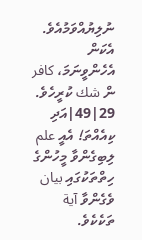ނުލިޔުއްވަމުއެވެ. އެކަން އެހެންވީނަމަ، كافر ން شك ކުރީހެވެ. 29|49|އަދި ކިއެއްތަ! އެއީ علم ލިބިގެންވާ މީހުންގެ ހިތްތަކުގައި بيان ވެގެންވާ آية ތަކެކެވެ.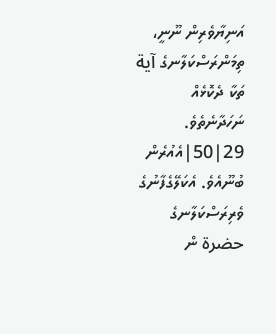އަނިޔާވެރިން ނޫނީ، ތިމަންރަސްކަލާނގެ آية ތަކާ ދެކޮޅެއް ނަހަދާނެތެވެ. 29|50|އެއުރެން ބުނޫއެވެ. އެކަލޭގެފާނުގެ ވެރިރަސްކަލާނގެ حضرة ން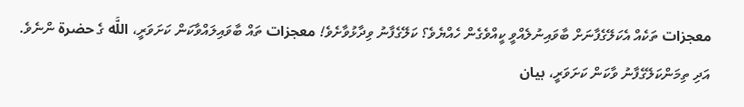معجزات ތަކެއް އެކަލޭގެފާނަށް ބާވައިނުލެއްވީ ކީއްވެގެން ހެއްޔެވެ؟ ކަލޭގެފާނު ވިދާޅުވާށެވެ! معجزات ތައް ބާވައިލައްވާކަން ކަށަވަރީ، اللَّه ގެ حضرة ންނެވެ. އަދި ތިމަންކަލޭގެފާނު ވާކަން ކަށަވަރީ، بيان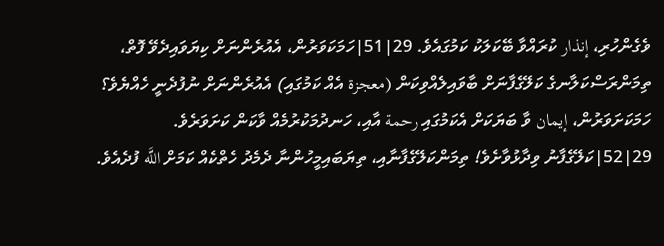ވެގެންހުރި، إنذار ކުރައްވާ ބޭކަލަކު ކަމުގައެވެ. 29|51|ހަމަކަވަރުން، އެއުރެންނަށް ކިޔަވައިދެވޭ ފޮތް، ތިމަންރަސްކަލާނގެ ކަލޭގެފާނަށް ބާވައިލެއްވިކަން (معجزة އެއް ކަމުގައި) އެއުރެންނަށް ނުފުދެނީ ހެއްޔެވެ؟ ހަމަކަށަވަރުން، إيمان ވާ ބަޔަކަށް އެކަމުގައި رحمة އާއި، ހަނދުމަކުރުމެއް ވާކަން ކަށަވަރެވެ. 29|52|ކަލޭގެފާނު ވިދާޅުވާށެވެ! ތިމަންކަލޭގެފާނާއި، ތިޔަބައިމީހުންނާ ދެމެދު ހެތްކެއް ކަމަށް اللَّه ފުދެއެވެ.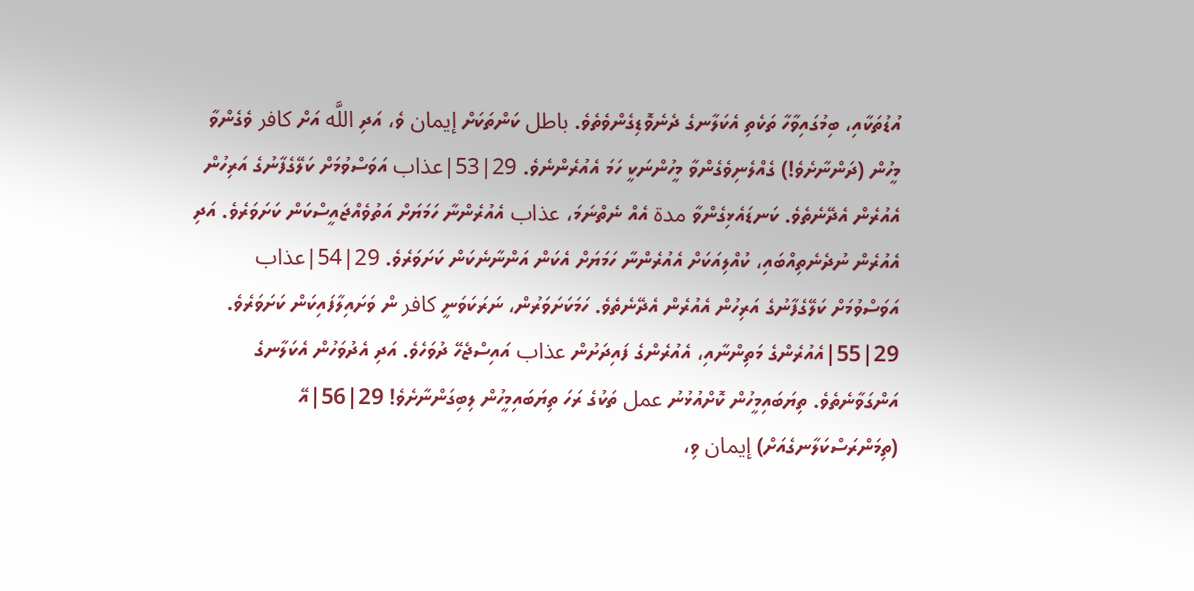އުޑުތަކާއި، ބިމުގައިވާހާ ތަކެތި އެކަލާނގެ ދެނެވޮޑިގެންވެތެވެ. باطل ކަންތަކަށް إيمان ވެ، އަދި اللَّه އަށް كافر ވެގެންވާ މީހުން (ދަންނާށެވެ!) ގެއްލެނިވެގެންވާ މީހުންނަކީ ހަމަ އެއުރެންނެވެ. 29|53|عذاب އަވަސްވުމަށް ކަލޭގެފާނުގެ އަރިހުން އެއުރެން އެދޭނެތެވެ. ކަނޑައެޅިގެންވާ مدة އެއް ނެތްނަމަ، عذاب އެއުރެންނާ ހަމަޔަށް އަތުވެއްޖައީސްކަން ކަށަވަރެވެ. އަދި އެއުރެން ނުދެނެތިއްބައި، ކުއްލިއަކަށް އެއުރެންނާ ހަމަޔަށް އެކަން އަންނާނެކަން ކަށަވަރެވެ. 29|54|عذاب އަވަސްވުމަށް ކަލޭގެފާނުގެ އަރިހުން އެއުރެން އެދޭނެތެވެ. ހަމަކަށަވަރުން، ނަރަކަވަނީ كافر ން ވަށައިލާފައިކަން ކަށަވަރެވެ. 29|55|އެއުރެންގެ މަތިންނާއި، އެއުރެންގެ ފައިދަށުން عذاب އައިސްޖެހޭ ދުވަހެވެ. އަދި އެދުވަހުން އެކަލާނގެ އަންގަވާނެތެވެ. ތިޔަބައިމީހުން ކޮށްއުޅުނު عمل ތަކުގެ ރަހަ ތިޔަބައިމީހުން ލިބިގަންނާށެވެ! 29|56|އޭ (ތިމަންރަސްކަލާނގެއަށް) إيمان ވި،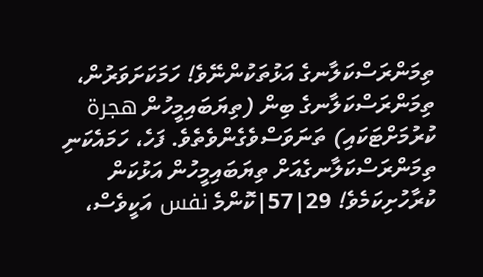ތިމަންރަސްކަލާނގެ އަޅުތަކުންނޭވެ! ހަމަކަށަވަރުން، ތިމަންރަސްކަލާނގެ ބިން (ތިޔަބައިމީހުން هجرة ކުރުމަށްޓަކައި) ތަނަވަސްވެގެންވެތެވެ. ފަހެ، ހަމައެކަނި ތިމަންރަސްކަލާނގެއަށް ތިޔަބައިމީހުން އަޅުކަން ކުރާހުށިކަމެވެ! 29|57|ކޮންމެ نفس އަކީވެސް،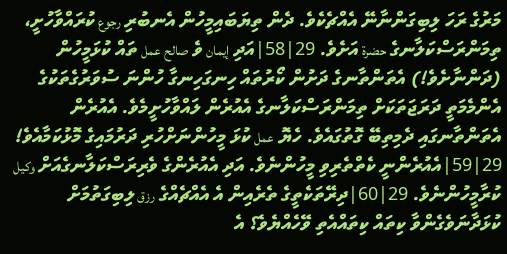މަރުގެ ރަހަ ލިބިގަންނާނޭ އެއްޗެކެވެ. ދެން ތިޔަބައިމީހުން އެނބުރި رجوع ކުރައްވާހުށީ، ތިމަންރަސްކަލާނގެ حضرة އަށެވެ. 29|58|އަދި إيمان ވެ صالح عمل ތައް ކުޅަމީހުން (ދަންނާށެވެ!) އެތަންތާނގެ ދަށުން ކޯރުތައް ހިނގަހިނގާ ހުންނަ ސުވަރުގެތަކުގެ އެންމެމަތީ ދަރަޖަތަކަށް ތިމަންރަސްކަލާނގެ އެއުރެން ލައްވާހުށީމެވެ. އެއުރެން އެތަންތާނގައި ދެމިތިބޭ ގޮތުގައެވެ. ހެޔޮ عمل ކުޅަ މީހުންނަށްހުރި ދަރުމައިގެ މޮޅުކަމާއެވެ! 29|59|އެއުރެންނީ ކެތްތެރިވި މީހުންނެވެ. އަދި އެއުރެންގެ ވެރިރަސްކަލާނގެއަށް وكيل ކުރާމީހުންނެވެ. 29|60|ދިރޭތަކެތީގެ ތެރެއިން އެ އެއްޗެއްގެ رزق ލިބިގަތުމަށް ކުޅަދާނަވެގެންވާ ކިތައް ކިތައްއެތި ވޭހެއްޔެވެ؟ އެ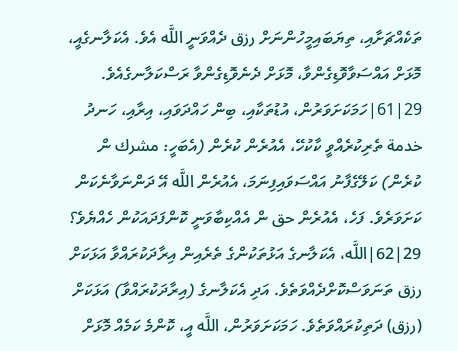ތަކެއްޗަށާއި، ތިޔަބައިމީހުންނަށް رزق ދެއްވަނީ اللَّه އެވެ. އެކަލާނގެއީ، މޮޅަށް އައްސަވާވޮޑިގެންވާ، މޮޅަށް ދެނެވޮޑިގެންވާ ރަސްކަލާނގެއެވެ. 29|61|ހަމަކަށަވަރުން، އުޑުތަކާއި، ބިން ހައްދަވައި، އިރާއި، ހަނދު خدمة ތެރިކުރެއްވީ ކާކުހޭ، އެއުރެން ކުރެން (އެބަހީ: مشرك ން ކުރެން) ކަލޭގެފާނު އައްސަވައިފިނަމަ، އެއުރެން اللَّه އޭ ދަންނަވާނެކަން ކަށަވަރެވެ. ފަހެ، އެއުރެން حق ން އެއްކިބާވަނީ ކޮންފަދައަކުން ހެއްޔެވެ؟ 29|62|اللَّه، އެކަލާނގެ އަޅުތަކުންގެ ތެރެއިން އިރާދަކުރައްވާ އަޅަކަށް رزق ތަނަވަސްކޮށްދެއްވަތެވެ. އަދި އެކަލާނގެ (އިރާދަކުރައްވާ) އަޅަކަށް (رزق) ދަތިކުރައްވަތެވެ. ހަމަކަށަވަރުން، اللَّه އީ، ކޮންމެ ކަމެއް މޮޅަށް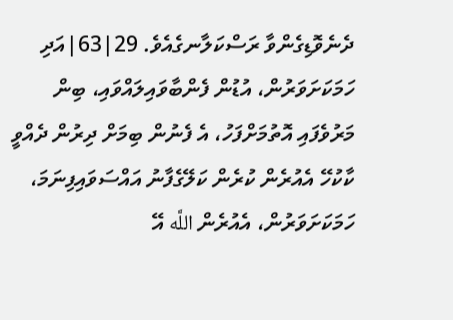ދެނެވޮޑިގެންވާ ރަސްކަލާނގެއެވެ. 29|63|އަދި ހަމަކަށަވަރުން، އުޑުން ފެންބާވައިލައްވައި، ބިން މަރުވެފައި އޮތުމަށްފަހު، އެ ފެނުން ބިމަށް ދިރުން ދެއްވީ ކާކުހޭ އެއުރެން ކުރެން ކަލޭގެފާނު އައްސަވައިފިނަމަ، ހަމަކަށަވަރުން، އެއުރެން اللَّه އޭ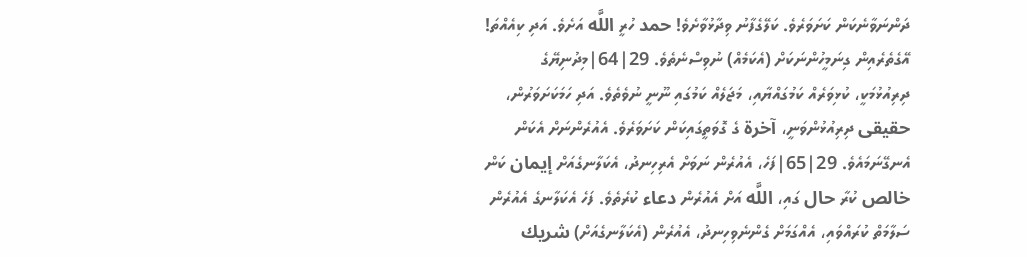ދަންނަވާނެކަން ކަށަވަރެވެ. ކަލޭގެފާނު ވިދާޅުވާށެވެ! حمد ހުރީ اللَّه އަށެވެ. އަދި ކިއެއްތަ! އޭގެތެރެއިން ގިނަމީހުންނަކަށް (އެކަމެއް) ނުވިސްނެތެވެ. 29|64|މިދުނިޔޭގެ ދިރިއުޅުމަކީ، ކުޅިވަރެއް ކަމުގައްޔާއި، މަޖަލެއް ކަމުގައި ނޫނީ ނުވެތެވެ. އަދި ހަމަކަށަވަރުން، حقيقى ދިރިއުޅުންވަނީ، آخرة ގެ ގޮވަތީގައިކަން ކަށަވަރެވެ. އެއުރެންނަށް އެކަން އެނގޭނަމައެވެ. 29|65|ފަހެ، އެއުރެން ނަވަށް އެރިހިނދު، އެކަލާނގެއަށް إيمان ކަން خالص ކުރާ حال ގައި، اللَّه އަށް އެއުރެން دعاء ކުރެތެވެ. ފަހެ އެކަލާނގެ އެއުރެން ސަލާމަތް ކުރައްވައި، އެއްގަމަށް ގެންނެވިހިނދު، އެއުރެން (އެކަލާނގެއަށް) شريك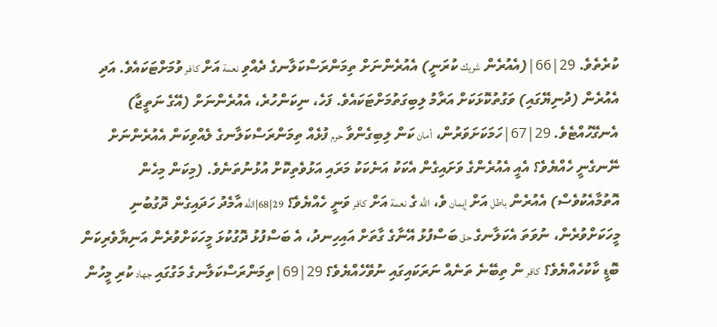ކުރެތެވެ. 29|66|(އެއުރެން شريك ކުރަނީ) އެއުރެންނަށް ތިމަންރަސްކަލާނގެ ދެއްވި نعمة އަށް كافر ވުމަށްޓަކައެވެ. އަދި އެއުރެން (ދުނިޔޭގައި) ވަގުތުކޮޅަކަށް އަރާމު ލިބިގަތުމަށްޓަކައެވެ. ފަހެ، ނިކަންހުރެ، އެއުރެންނަށް (އޭގެ ނަތީޖާ) އެނގޭހުއްޓެވެ. 29|67|ހަމަކަށަވަރުން، أمان ކަން ލިބިގެންވާ حرم ފުޅެއް ތިމަންރަސްކަލާނގެ ލެއްވިކަން އެއުރެންނަށް ނޭނގެނީ ހެއްޔެވެ؟ އެއީ އެއުރެންގެ ވަށައިގެން އެކަކު އަނެކަކު މަރައި އަޅުވެތިކޮށް އުޅުނުތަނެވެ. (މިކަން މިހެން އޮތުމާއެކުވެސް) އެއުރެން باطل އަށް إيمان ވެ، اللَّه ގެ نعمة އަށް كافر ވަނީ ހެއްޔެވެ؟ 29|68|اللَّه އާމެދު ހަދައިގެން ދޮގުބުނި މީހަކަށްވުރެން، ނުވަތަ އެކަލާނގެ حق ބަސްފުޅު އޭނާގެ ގާތަށް އައިހިނދު، އެ ބަސްފުޅު ދޮގުކުޅަ މީހަކަށްވުރެން އަނިޔާވެރިކަން ބޮޑީ ކާކުހެއްޔެވެ؟ كافر ން ތިބޭނެ ތަނެއް ނަރަކައިގައި ނުވޭހެއްޔެވެ؟ 29|69|ތިމަންރަސްކަލާނގެ މަގުގައި جهاد ކުރި މީހުން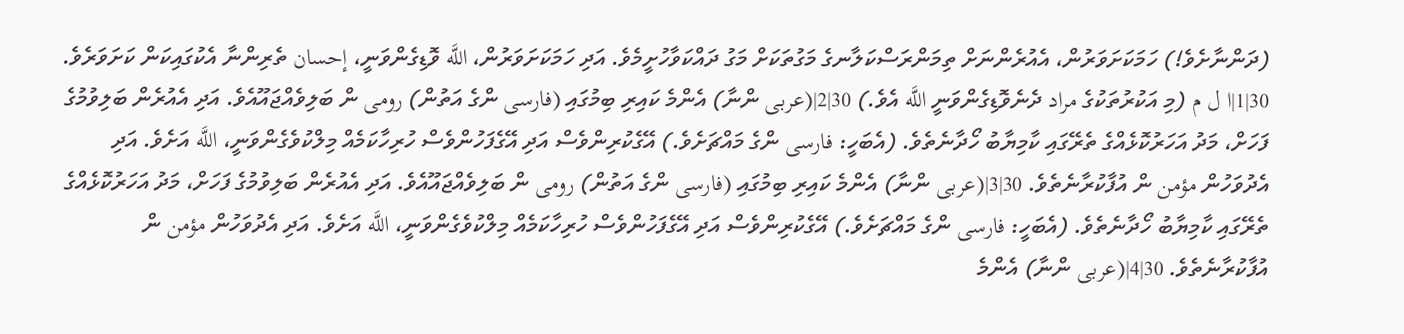(ދަންނާށެވެ!) ހަމަކަށަވަރުން، އެއުރެންނަށް ތިމަންރަސްކަލާނގެ މަގުތަކަށް މަގު ދައްކަވާހުށީމެވެ. އަދި ހަމަކަށަވަރުން، اللَّه ވޮޑިގެންވަނީ، إحسان ތެރިންނާ އެކުގައިކަން ކަށަވަރެވެ. 30|1|ا ل م (މި އަކުރުތަކުގެ مراد ދެނެވޮޑިގެންވަނީ اللَّه އެވެ.) 30|2|(عربى ންނާ) އެންމެ ކައިރި ބިމުގައި (فارسى ންގެ އަތުން) رومى ން ބަލިވެއްޖައޫއެވެ. އަދި އެއުރެން ބަލިވުމުގެ ފަހަށް، މަދު އަހަރުކޮޅެއްގެ ތެރޭގައި ކާމިޔާބު ހޯދާނެތެވެ. (އެބަހީ: فارسى ންގެ މައްޗަށެވެ.) އޭގެކުރިންވެސް އަދި އޭގެފަހުންވެސް ހުރިހާކަމެއް މިލްކުވެގެންވަނީ، اللَّه އަށެވެ. އަދި އެދުވަހުން مؤمن ން އުފާކުރާނެތެވެ. 30|3|(عربى ންނާ) އެންމެ ކައިރި ބިމުގައި (فارسى ންގެ އަތުން) رومى ން ބަލިވެއްޖައޫއެވެ. އަދި އެއުރެން ބަލިވުމުގެ ފަހަށް، މަދު އަހަރުކޮޅެއްގެ ތެރޭގައި ކާމިޔާބު ހޯދާނެތެވެ. (އެބަހީ: فارسى ންގެ މައްޗަށެވެ.) އޭގެކުރިންވެސް އަދި އޭގެފަހުންވެސް ހުރިހާކަމެއް މިލްކުވެގެންވަނީ، اللَّه އަށެވެ. އަދި އެދުވަހުން مؤمن ން އުފާކުރާނެތެވެ. 30|4|(عربى ންނާ) އެންމެ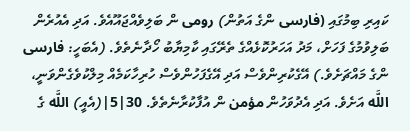ކައިރި ބިމުގައި (فارسى ންގެ އަތުން) رومى ން ބަލިވެއްޖައޫއެވެ. އަދި އެއުރެން ބަލިވުމުގެ ފަހަށް، މަދު އަހަރުކޮޅެއްގެ ތެރޭގައި ކާމިޔާބު ހޯދާނެތެވެ. (އެބަހީ: فارسى ންގެ މައްޗަށެވެ.) އޭގެކުރިންވެސް އަދި އޭގެފަހުންވެސް ހުރިހާކަމެއް މިލްކުވެގެންވަނީ، اللَّه އަށެވެ. އަދި އެދުވަހުން مؤمن ން އުފާކުރާނެތެވެ. 30|5|(އެއީ) اللَّه ގެ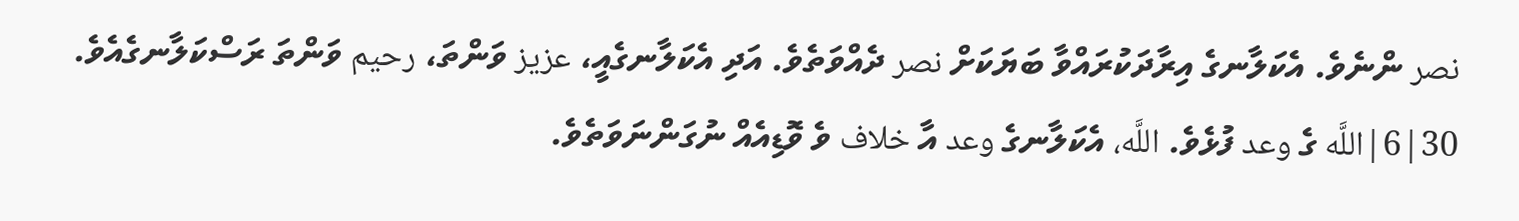نصر ންނެވެ. އެކަލާނގެ އިރާދަކުރައްވާ ބަޔަކަށް نصر ދެއްވަތެވެ. އަދި އެކަލާނގެއީ، عزيز ވަންތަ، رحيم ވަންތަ ރަސްކަލާނގެއެވެ. 30|6|اللَّه ގެ وعد ފުޅެވެ. اللَّه، އެކަލާނގެ وعد އާ خلاف ވެ ވޮޑިއެއް ނުގަންނަވަތެވެ.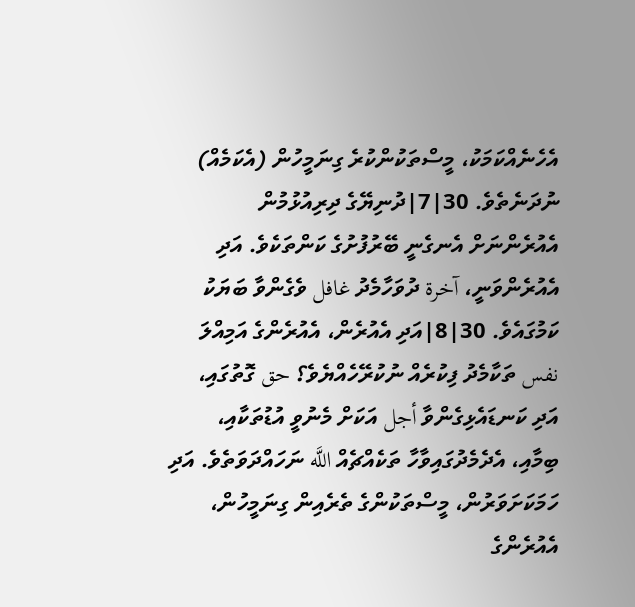އެހެނެއްކަމަކު، މީސްތަކުންކުރެ ގިނަމީހުން (އެކަމެއް) ނުދަނެތެވެ. 30|7|ދުނިޔޭގެ ދިރިއުޅުމުން އެއުރެންނަށް އެނގެނީ ބޭރުފުށުގެ ކަންތަކެވެ. އަދި އެއުރެންވަނީ، آخرة ދުވަހާމެދު غافل ވެގެންވާ ބަޔަކު ކަމުގައެވެ. 30|8|އަދި އެއުރެން، އެއުރެންގެ އަމިއްލަ نفس ތަކާމެދު ފިކުރެއް ނުކުރޭހެއްޔެވެ؟ حق ގޮތުގައި، އަދި ކަނޑައެޅިގެންވާ أجل އަކަށް މެނުވީ އުޑުތަކާއި، ބިމާއި، އެދެމެދުގައިވާހާ ތަކެއްޗެއް اللَّه ނަހައްދަވަތެވެ. އަދި ހަމަކަށަވަރުން، މީސްތަކުންގެ ތެރެއިން ގިނަމީހުން، އެއުރެންގެ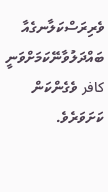ވެރިރަސްކަލާނގެއާ ބައްދަލުވާނޭކަމަށްވަނީ كافر ވެގެންކަން ކަށަވަރެވެ.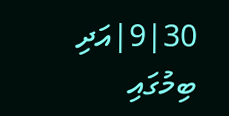30|9|އަދި ބިމުގައި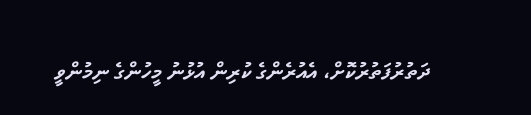ދަތުރުފަތުރުކޮށް، އެއުރެންގެ ކުރިން އުޅުނު މީހުންގެ ނިމުންވީ